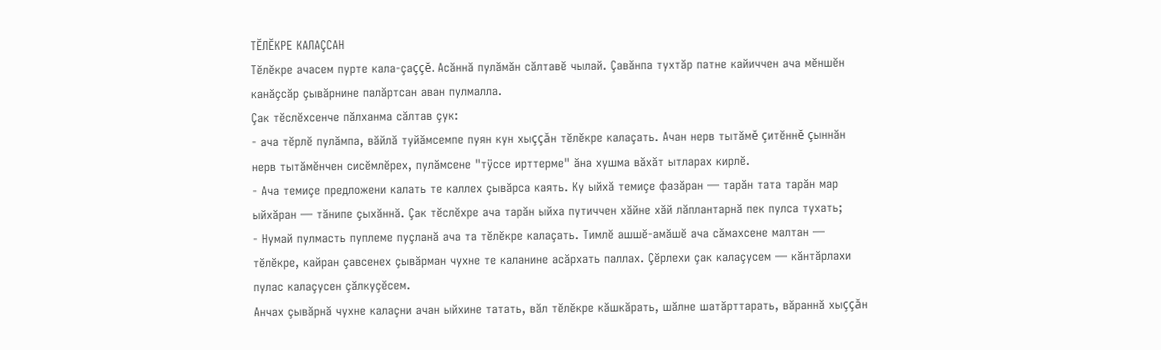ТĔЛĔКРЕ КАЛАÇСАН
Тĕлĕкре ачасем пурте кала-çаççĕ. Асăннă пулăмăн сăлтавĕ чылай. Çавăнпа тухтăр патне кайиччен ача мĕншĕн канăçсăр çывăрнине палăртсан аван пулмалла.
Çак тĕслĕхсенче пăлханма сăлтав çук:
- ача тĕрлĕ пулăмпа, вăйлă туйăмсемпе пуян кун хыççăн тĕлĕкре калаçать. Ачан нерв тытăмĕ çитĕннĕ çыннăн нерв тытăмĕнчен сисĕмлĕрех, пулăмсене "тÿссе ирттерме" ăна хушма вăхăт ытларах кирлĕ.
- Ача темиçе предложени калать те каллех çывăрса каять. Ку ыйхă темиçе фазăран — тарăн тата тарăн мар ыйхăран — тăнипе çыхăннă. Çак тĕслĕхре ача тарăн ыйха путиччен хăйне хăй лăплантарнă пек пулса тухать;
- Нумай пулмасть пуплеме пуçланă ача та тĕлĕкре калаçать. Тимлĕ ашшĕ-амăшĕ ача сăмахсене малтан — тĕлĕкре, кайран çавсенех çывăрман чухне те каланине асăрхать паллах. Çĕрлехи çак калаçусем — кăнтăрлахи пулас калаçусен çăлкуçĕсем.
Анчах çывăрнă чухне калаçни ачан ыйхине татать, вăл тĕлĕкре кăшкăрать, шăлне шатăрттарать, вăраннă хыççăн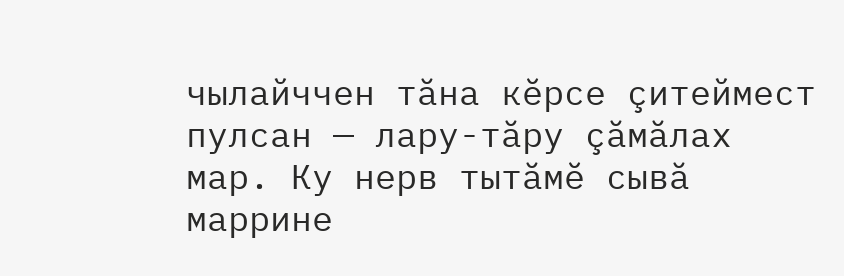чылайччен тăна кĕрсе çитеймест пулсан — лару-тăру çăмăлах мар. Ку нерв тытăмĕ сывă маррине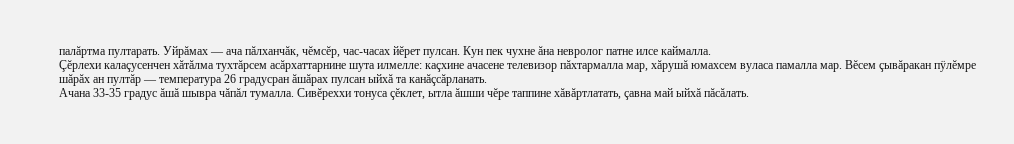палăртма пултарать. Уйрăмах — ача пăлханчăк, чĕмсĕр, час-часах йĕрет пулсан. Кун пек чухне ăна невролог патне илсе каймалла.
Çĕрлехи калаçусенчен хăтăлма тухтăрсем асăрхаттарнине шута илмелле: каçхине ачасене телевизор пăхтармалла мар, хăрушă юмахсем вуласа памалла мар. Вĕсем çывăракан пÿлĕмре шăрăх ан пултăр — температура 26 градусран ăшăрах пулсан ыйхă та канăçсăрланать.
Ачана 33-35 градус ăшă шывра чăпăл тумалла. Сивĕреххи тонуса çĕклет, ытла ăшши чĕре таппине хăвăртлатать, çавна май ыйхă пăсăлать.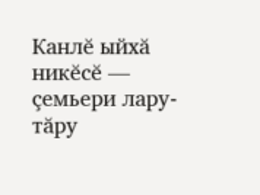Канлĕ ыйхă никĕсĕ — çемьери лару-тăру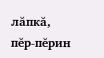лăпкă, пĕр-пĕрин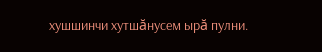хушшинчи хутшăнусем ырă пулни.